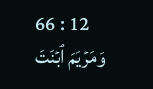66 : 12
وَمَرۡيَمَ ٱبۡنَتَ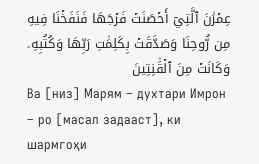عِمۡرَٰنَ ٱلَّتِيٓ أَحۡصَنَتۡ فَرۡجَهَا فَنَفَخۡنَا فِيهِ مِن رُّوحِنَا وَصَدَّقَتۡ بِكَلِمَٰتِ رَبِّهَا وَكُتُبِهِۦ وَكَانَتۡ مِنَ ٱلۡقَٰنِتِينَ
Ва [низ] Марям – духтари Имрон – ро [масал задааст], ки шармгоҳи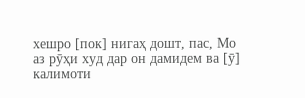хешро [пок] нигаҳ дошт, пас, Мо аз рӯҳи худ дар он дамидем ва [ӯ] калимоти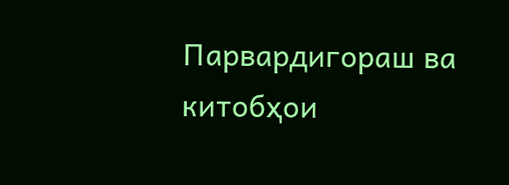Парвардигораш ва китобҳои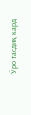Ӯро тасдиқ кард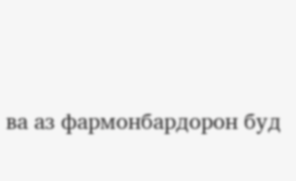ва аз фармонбардорон буд